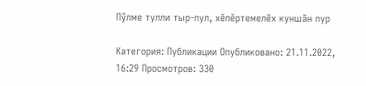Пỹлме тулли тыр-пул, хĕпĕртемелĕх куншăн пур

Категория: Публикации Опубликовано: 21.11.2022, 16:29 Просмотров: 330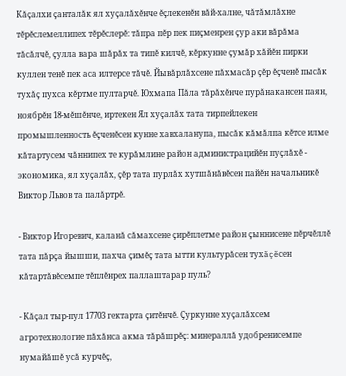Кăçалхи çанталăк ял хуçалăхĕнче ĕçлекенĕн вăй-халне, чăтăмлăхне тĕрĕслемеллипех тĕрĕслерĕ: тăпра пĕр пек пиçменрен çур аки вăрăма тăсăлчĕ, çулла вара шăрăх та типĕ килчĕ, кĕркунне çумăр хăйĕн пирки куллен тенĕ пек аса илтерсе тăчĕ. Йывăрлăхсене пăхмасăр çĕр ĕçченĕ пысăк тухăç пухса кĕртме пултарчĕ. Юхмапа Пăла тăрăхĕнче пурăнакансен паян, ноябрĕн 18-мĕшĕнче, иртекен Ял хуçалăх тата тирпейлекен промышленность ĕçченĕсен кунне хавхаланупа, пысăк кăмăлпа кĕтсе илме кăтартусем чăннипех те курăмлине район администрацийĕн пуçлăхĕ - экономика, ял хуçалăх, çĕр тата пурлăх хутшăнăвĕсен пайĕн начальникĕ Виктор Львов та палăртрĕ.

- Виктор Игоревич, каланă сăмахсене çирĕплетме район çыннисене пĕрчĕллĕ тата пăрçа йышши, пахча çимĕç тата ытти культурăсен тухăçĕсен кăтартăвĕсемпе тĕплĕнрех паллаштарар пуль?

- Кăçал тыр-пул 17703 гектарта çитĕнчĕ. Çуркунне хуçалăхсем агротехнологие пăхăнса акма тăрăшрĕç: минераллă удобренисемпе нумайăшĕ усă курчĕç,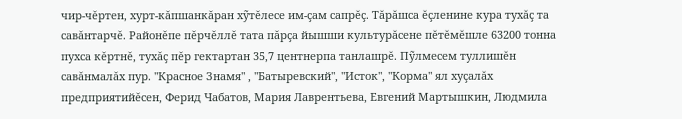чир-чĕртен, хурт-кăпшанкăран хỹтĕлесе им-çам сапрĕç. Тăрăшса ĕçленине кура тухăç та савăнтарчĕ. Районĕпе пĕрчĕллĕ тата пăрçа йышши культурăсене пĕтĕмĕшле 63200 тонна пухса кĕртнĕ, тухăç пĕр гектартан 35,7 центнерпа танлашрĕ. Пỹлмесем туллишĕн савăнмалăх пур. "Красное Знамя" , "Батыревский", "Исток", "Корма" ял хуçалăх предприятийĕсен, Ферид Чабатов, Мария Лаврентьева, Евгений Мартышкин, Людмила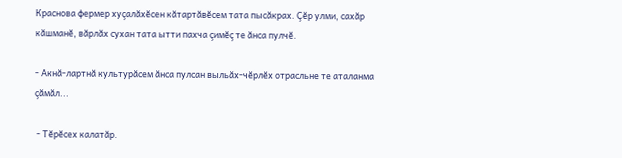Краснова фермер хуçалăхĕсен кăтартăвĕсем тата пысăкрах. Çĕр улми, сахăр кăшманĕ, вăрлăх сухан тата ытти пахча çимĕç те ăнса пулчĕ.

- Акнă-лартнă культурăсем ăнса пулсан выльăх-чĕрлĕх отрасльне те аталанма çăмăл...

 - Тĕрĕсех калатăр.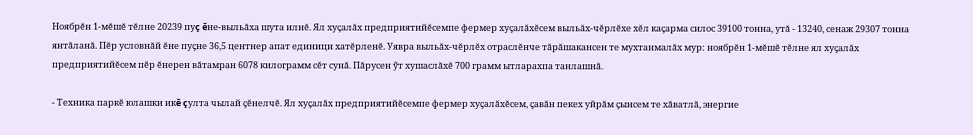Ноябрĕн 1-мĕшĕ тĕлне 20239 пуç ĕне-выльăха шута илнĕ. Ял хуçалăх предприятийĕсемпе фермер хуçалăхĕсем выльăх-чĕрлĕхе хĕл каçарма силос 39100 тонна, утă - 13240, сенаж 29307 тонна янтăланă. Пĕр условнăй ĕне пуçне 36,5 центнер апат единици хатĕрленĕ. Уявра выльăх-чĕрлĕх отраслĕнче тăрăшакансен те мухтанмалăх мур: ноябрĕн 1-мĕшĕ тĕлне ял хуçалăх предприятийĕсем пĕр ĕнерен вăтамран 6078 килограмм сĕт сунă. Пăрусен ỹт хушаслăхĕ 700 грамм ытларахпа танлашнă.

- Техника паркĕ юлашки икĕ çулта чылай çĕнелчĕ. Ял хуçалăх предприятийĕсемпе фермер хуçалăхĕсем, çавăн пекех уйрăм çынсем те хăватлă, энергие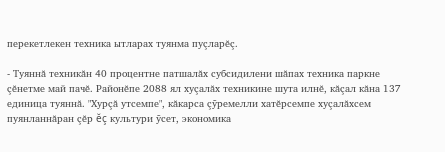перекетлекен техника ытларах туянма пуçларĕç.

- Туяннă техникăн 40 процентне патшалăх субсидилени шăпах техника паркне çĕнетме май пачĕ. Районĕпе 2088 ял хуçалăх техникине шута илнĕ, кăçал кăна 137 единица туяннă. "Хурçă утсемпе", кăкарса çỹремелли хатĕрсемпе хуçалăхсем пуянланнăран çĕр ĕç культури ỹсет, экономика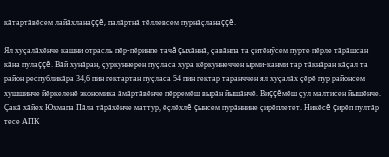кăтартăвĕсем лайăхланаççĕ, палăртнă тĕллевсем пурнăçланаççĕ.

Ял хуçалăхĕнче кашни отрасль пĕр-пĕринпе тачă çыхăннă, çавăнпа та çитĕнỹсем пурте пĕрле тăрăшсан кăна пулаççĕ. Вăй хунăран, çуркуннерен пуçласа хура кĕркуннеччен ырми-канми тар тăкнăран кăçал та район республикăра 34,6 пин гектартан пуçласа 54 пин гектар таранччен ял хуçалăх çĕрĕ пур районсем хушшинче йĕркеленĕ экономика ăмăртăвĕнче пĕрремĕш вырăн йышăнчĕ. Виççĕмĕш çул малтисен йышĕнче. Çакă хăйех Юхмапа Пăла тăрăхĕнче маттур, ĕçлĕхлĕ çынсем пурăннине çирĕплетет. Никĕсĕ çирĕп пултăр тесе АПК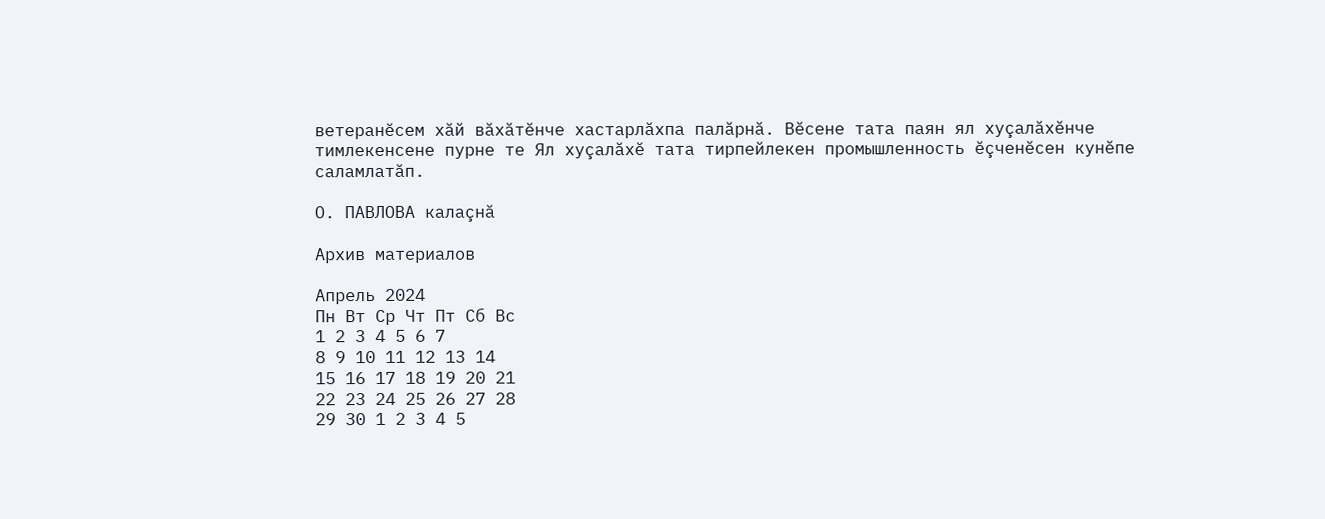ветеранĕсем хăй вăхăтĕнче хастарлăхпа палăрнă. Вĕсене тата паян ял хуçалăхĕнче тимлекенсене пурне те Ял хуçалăхĕ тата тирпейлекен промышленность ĕçченĕсен кунĕпе саламлатăп.

О. ПАВЛОВА калаçнă

Архив материалов

Апрель 2024
Пн Вт Ср Чт Пт Сб Вс
1 2 3 4 5 6 7
8 9 10 11 12 13 14
15 16 17 18 19 20 21
22 23 24 25 26 27 28
29 30 1 2 3 4 5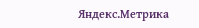Яндекс.Метрика